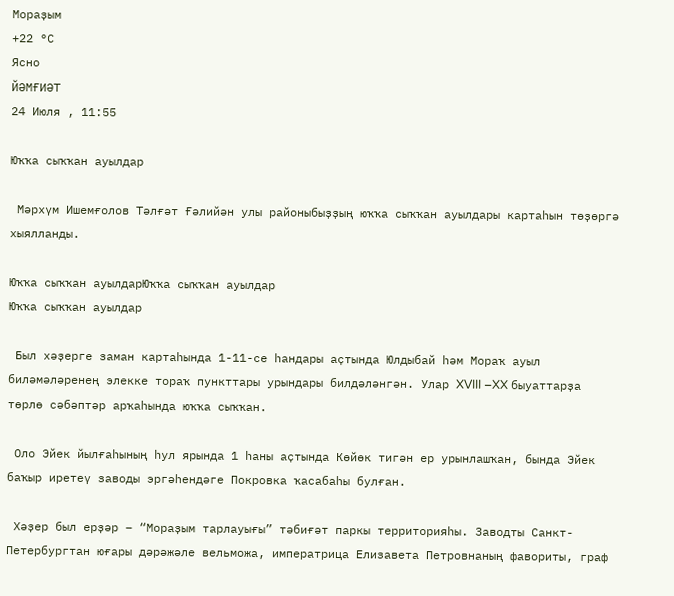Мораҙым
+22 °С
Ясно
ЙӘМҒИӘТ
24 Июля , 11:55

Юҡҡа сыҡҡан ауылдар

 Мәрхүм Ишемғолов Тәлғәт Ғәлийән улы районыбыҙҙың юҡҡа сыҡҡан ауылдары картаһын төҙөргә хыялланды.

Юҡҡа сыҡҡан ауылдарЮҡҡа сыҡҡан ауылдар
Юҡҡа сыҡҡан ауылдар

 Был хәҙерге заман картаһында 1-11-се һандары аҫтында Юлдыбай һәм Мораҡ ауыл биләмәләренең элекке тораҡ пункттары урындары билдәләнгән. Улар XVIII –XX быуаттарҙа төрлө сәбәптәр арҡаһында юҡҡа сыҡҡан.

 Оло Эйек йылғаһының һул ярында 1 һаны аҫтында Көйөк тигән ер урынлашҡан, бында Эйек баҡыр иретеү заводы эргәһендәге Покровка ҡасабаһы булған.

 Хәҙер был ерҙәр – “Мораҙым тарлауығы” тәбиғәт паркы территорияһы. Заводты Санкт-Петербургтан юғары дәрәжәле вельможа, императрица Елизавета Петровнаның фавориты, граф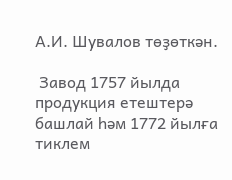А.И. Шувалов төҙөткән.

 Завод 1757 йылда продукция етештерә башлай һәм 1772 йылға тиклем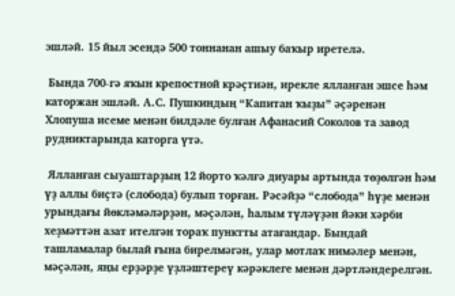эшләй. 15 йыл эсендә 500 тоннанан ашыу баҡыр иретелә.

 Бында 700-гә яҡын крепостной крәҫтиән, ирекле ялланған эшсе һәм каторжан эшләй. А.С. Пушкиндың “Капитан ҡыҙы” әҫәренән Хлопуша исеме менән билдәле булған Афанасий Соколов та завод рудниктарында каторга үтә.

 Ялланған сыуаштарҙың 12 йорто ҡәлғә диуары артында төҙөлгән һәм үҙ аллы биҫтә (слобода) булып торған. Рәсәйҙә “слобода” һүҙе менән урындағы йөкләмәләрҙән, мәҫәлән, һалым түләүҙән йәки хәрби хеҙмәттән азат ителгән тораҡ пунктты атағандар. Бындай ташламалар былай ғына бирелмәгән, улар мотлаҡ нимәлер менән, мәҫәлән, яңы ерҙәрҙе үҙләштереү кәрәклеге менән дәртләндерелгән.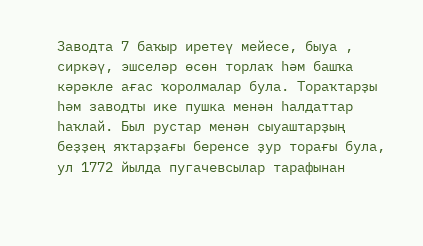Заводта 7 баҡыр иретеү мейесе, быуа , сиркәү, эшселәр өсөн торлаҡ һәм башҡа кәрәкле ағас ҡоролмалар була. Тораҡтарҙы һәм заводты ике пушка менән һалдаттар һаҡлай. Был рустар менән сыуаштарҙың беҙҙең яҡтарҙағы беренсе ҙур торағы була, ул 1772 йылда пугачевсылар тарафынан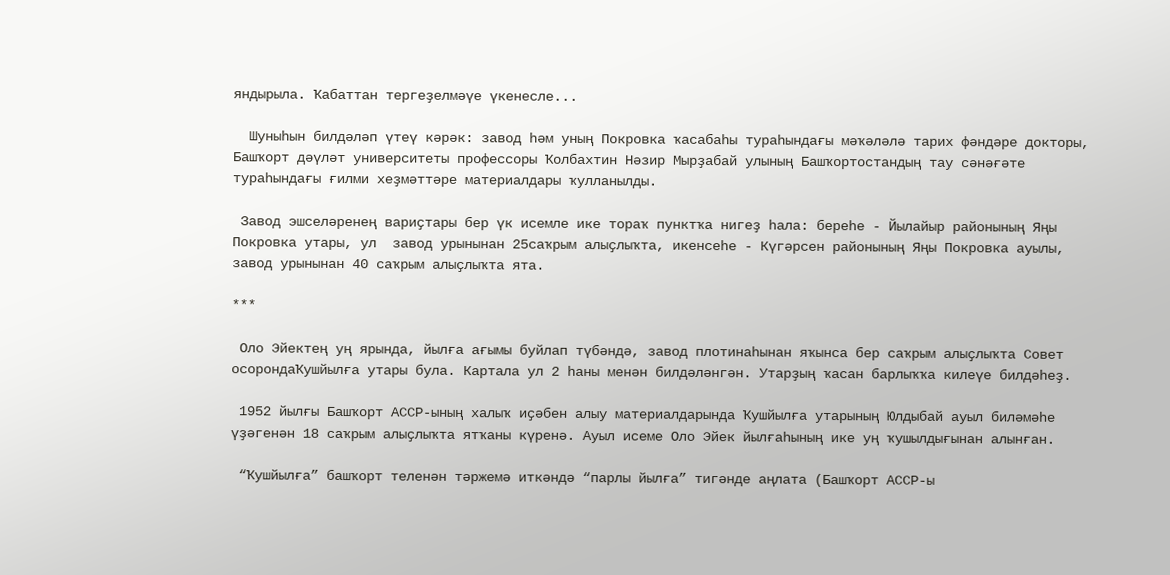яндырыла. Ҡабаттан тергеҙелмәүе үкенесле...

  Шуныһын билдәләп үтеү кәрәк: завод һәм уның Покровка ҡасабаһы тураһындағы мәҡәләлә тарих фәндәре докторы, Башҡорт дәүләт университеты профессоры Ҡолбахтин Нәзир Мырҙабай улының Башҡортостандың тау сәнәғәте тураһындағы ғилми хеҙмәттәре материалдары ҡулланылды.

 Завод эшселәренең вариҫтары бер үк исемле ике тораҡ пунктҡа нигеҙ һала: береһе - Йылайыр районының Яңы Покровка утары, ул  завод урынынан 25саҡрым алыҫлыҡта, икенсеһе - Күгәрсен районының Яңы Покровка ауылы, завод урынынан 40 саҡрым алыҫлыҡта ята.

***

 Оло Эйектең уң ярында, йылға ағымы буйлап түбәндә, завод плотинаһынан яҡынса бер саҡрым алыҫлыҡта Совет осорондаҠушйылға утары була. Картала ул 2 һаны менән билдәләнгән. Утарҙың ҡасан барлыҡҡа килеүе билдәһеҙ.

 1952 йылғы Башҡорт АССР-ының халыҡ иҫәбен алыу материалдарында Ҡушйылға утарының Юлдыбай ауыл биләмәһе үҙәгенән 18 саҡрым алыҫлыҡта ятҡаны күренә. Ауыл исеме Оло Эйек йылғаһының ике уң ҡушылдығынан алынған.

 “Ҡушйылға” башҡорт теленән тәржемә иткәндә “парлы йылға” тигәнде аңлата (Башҡорт АССР-ы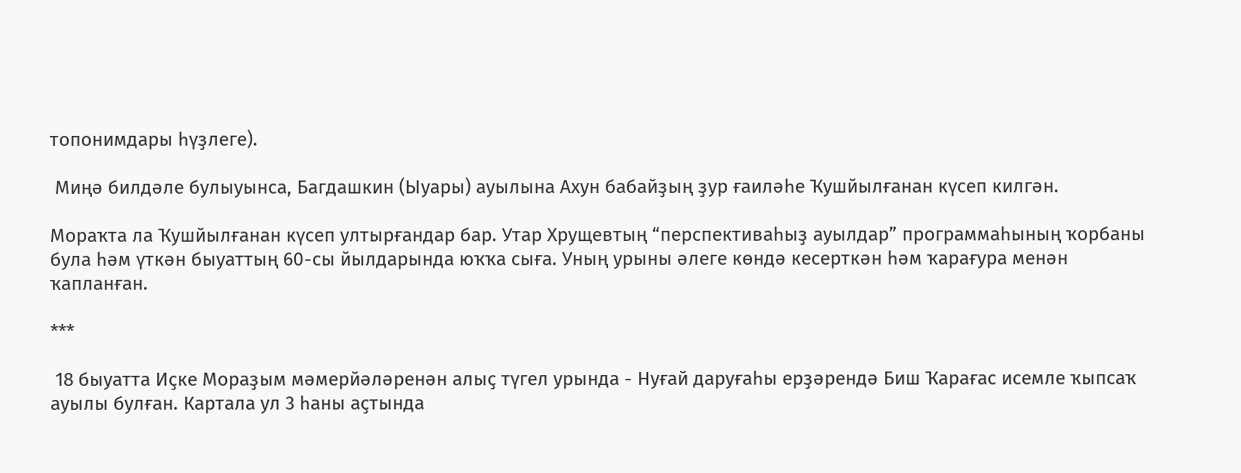топонимдары һүҙлеге).

 Миңә билдәле булыуынса, Багдашкин (Ыуары) ауылына Ахун бабайҙың ҙур ғаиләһе Ҡушйылғанан күсеп килгән.

Мораҡта ла Ҡушйылғанан күсеп ултырғандар бар. Утар Хрущевтың “перспективаһыҙ ауылдар” программаһының ҡорбаны була һәм үткән быуаттың 60-сы йылдарында юҡҡа сыға. Уның урыны әлеге көндә кесерткән һәм ҡарағура менән ҡапланған.

***

 18 быуатта Иҫке Мораҙым мәмерйәләренән алыҫ түгел урында - Нуғай даруғаһы ерҙәрендә Биш Ҡарағас исемле ҡыпсаҡ ауылы булған. Картала ул 3 һаны аҫтында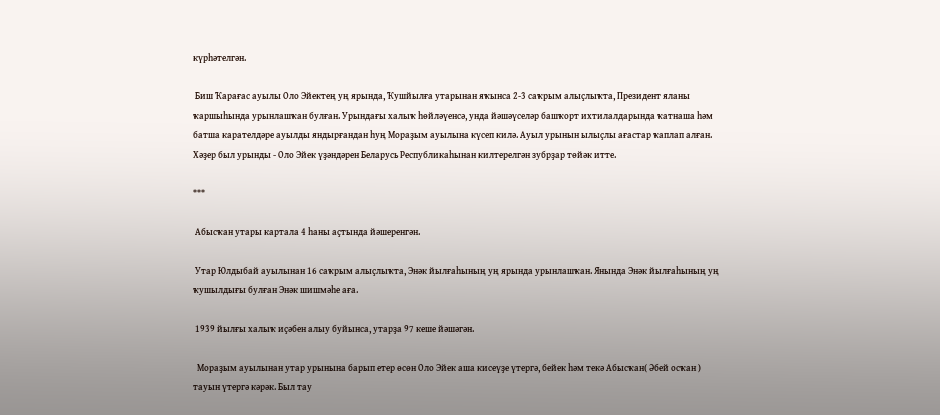күрһәтелгән.

 Биш Ҡарағас ауылы Оло Эйектең уң ярында, Ҡушйылға утарынан яҡынса 2-3 саҡрым алыҫлыҡта, Президент яланы ҡаршыһында урынлашҡан булған. Урындағы халыҡ һөйләүенсә, унда йәшәүселәр башҡорт ихтилалдарында ҡатнаша һәм батша карателдәре ауылды яндырғандан һуң Мораҙым ауылына күсеп килә. Ауыл урынын ылыҫлы ағастар ҡаплап алған. Хәҙер был урынды - Оло Эйек үҙәндәрен Беларусь Республикаһынан килтерелгән зубрҙар төйәк итте.

***

 Абысҡан утары картала 4 һаны аҫтында йәшеренгән.

 Утар Юлдыбай ауылынан 16 саҡрым алыҫлыҡта, Энәк йылғаһының уң ярында урынлашҡан. Янында Энәк йылғаһының уң ҡушылдығы булған Энәк шишмәһе аға.

 1939 йылғы халыҡ иҫәбен алыу буйынса, утарҙа 97 кеше йәшәгән.

  Мораҙым ауылынан утар урынына барып етер өсөн Оло Эйек аша кисеүҙе үтергә, бейек һәм текә Абысҡан( Әбей осҡан ) тауын үтергә кәрәк. Был тау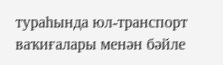тураһында юл-транспорт ваҡиғалары менән бәйле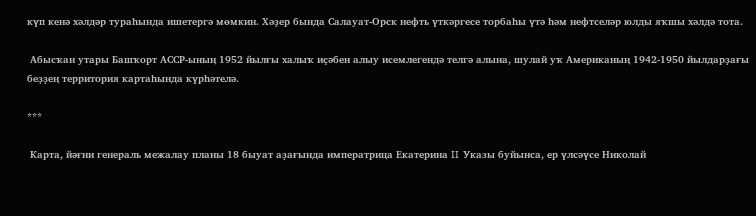күп кенә хәлдәр тураһында ишетергә мөмкин. Хәҙер бында Салауат-Орск нефть үткәргесе торбаһы үтә һәм нефтселәр юлды яҡшы хәлдә тота.

 Абысҡан утары Башҡорт АССР-ының 1952 йылғы халыҡ иҫәбен алыу исемлегендә телгә алына, шулай уҡ Американың 1942-1950 йылдарҙағы беҙҙең территория картаһында күрһәтелә.

***

 Карта, йәғни генераль межалау планы 18 быуат аҙағында императрица Екатерина II  Указы буйынса, ер үлсәүсе Николай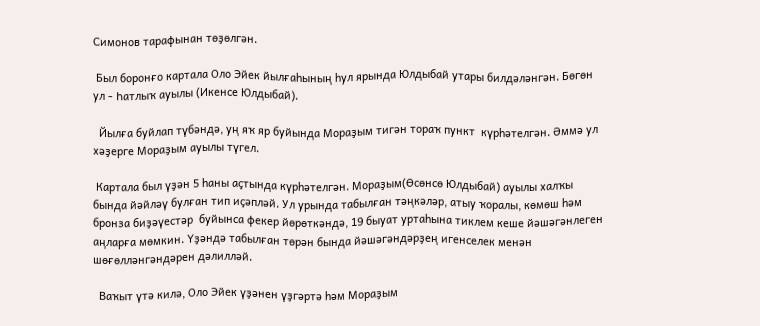Симонов тарафынан төҙөлгән.

 Был боронғо картала Оло Эйек йылғаһының һул ярында Юлдыбай утары билдәләнгән. Бөгөн ул - Һатлыҡ ауылы (Икенсе Юлдыбай).

  Йылға буйлап түбәндә, уң яҡ яр буйында Мораҙым тигән тораҡ пункт  күрһәтелгән. Әммә ул хәҙерге Мораҙым ауылы түгел.

 Картала был үҙән 5 һаны аҫтында күрһәтелгән. Мораҙым(Өсөнсө Юлдыбай) ауылы халҡы бында йәйләү булған тип иҫәпләй. Ул урында табылған тәңкәләр, атыу ҡоралы, көмөш һәм бронза биҙәүестәр  буйынса фекер йөрөткәндә, 19 быуат уртаһына тиклем кеше йәшәгәнлеген аңларға мөмкин. Үҙәндә табылған төрән бында йәшәгәндәрҙең игенселек менән шөғөлләнгәндәрен дәлилләй.

  Ваҡыт үтә килә, Оло Эйек үҙәнен үҙгәртә һәм Мораҙым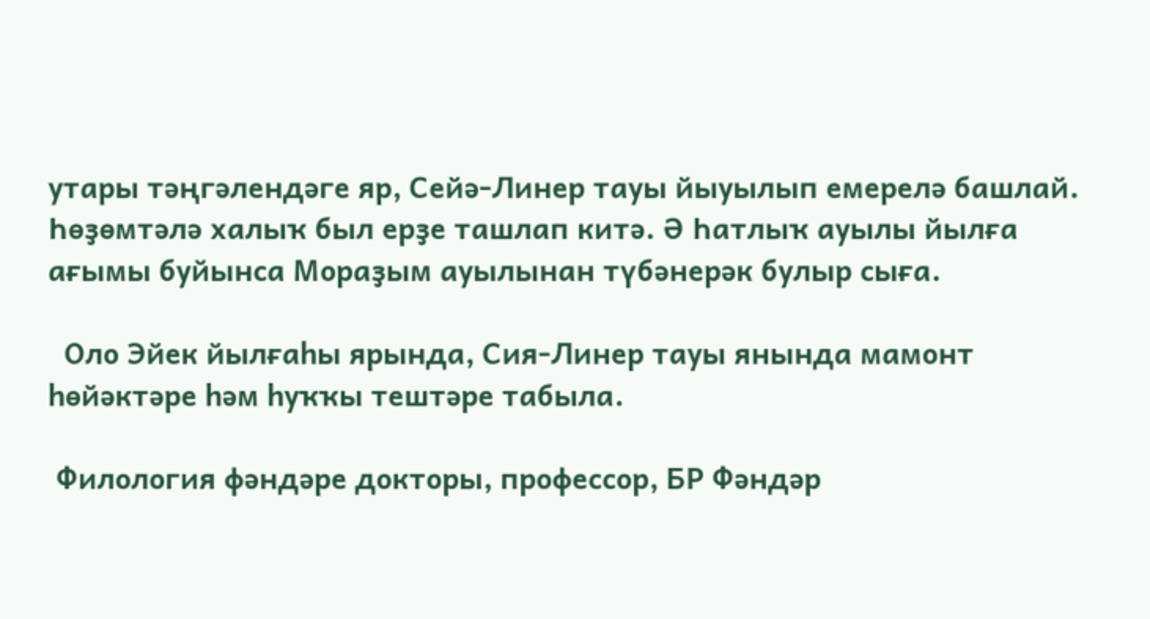утары тәңгәлендәге яр, Сейә-Линер тауы йыуылып емерелә башлай. Һөҙөмтәлә халыҡ был ерҙе ташлап китә. Ә Һатлыҡ ауылы йылға ағымы буйынса Мораҙым ауылынан түбәнерәк булыр сыға.

  Оло Эйек йылғаһы ярында, Сия-Линер тауы янында мамонт һөйәктәре һәм һуҡҡы тештәре табыла.

 Филология фәндәре докторы, профессор, БР Фәндәр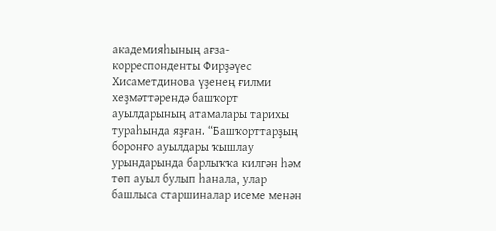академияһының ағза-корреспонденты Фирҙәүес Хисаметдинова үҙенең ғилми хеҙмәттәрендә башҡорт ауылдарының атамалары тарихы тураһында яҙған. “Башҡорттарҙың боронғо ауылдары ҡышлау урындарында барлыҡҡа килгән һәм төп ауыл булып һанала, улар башлыса старшиналар исеме менән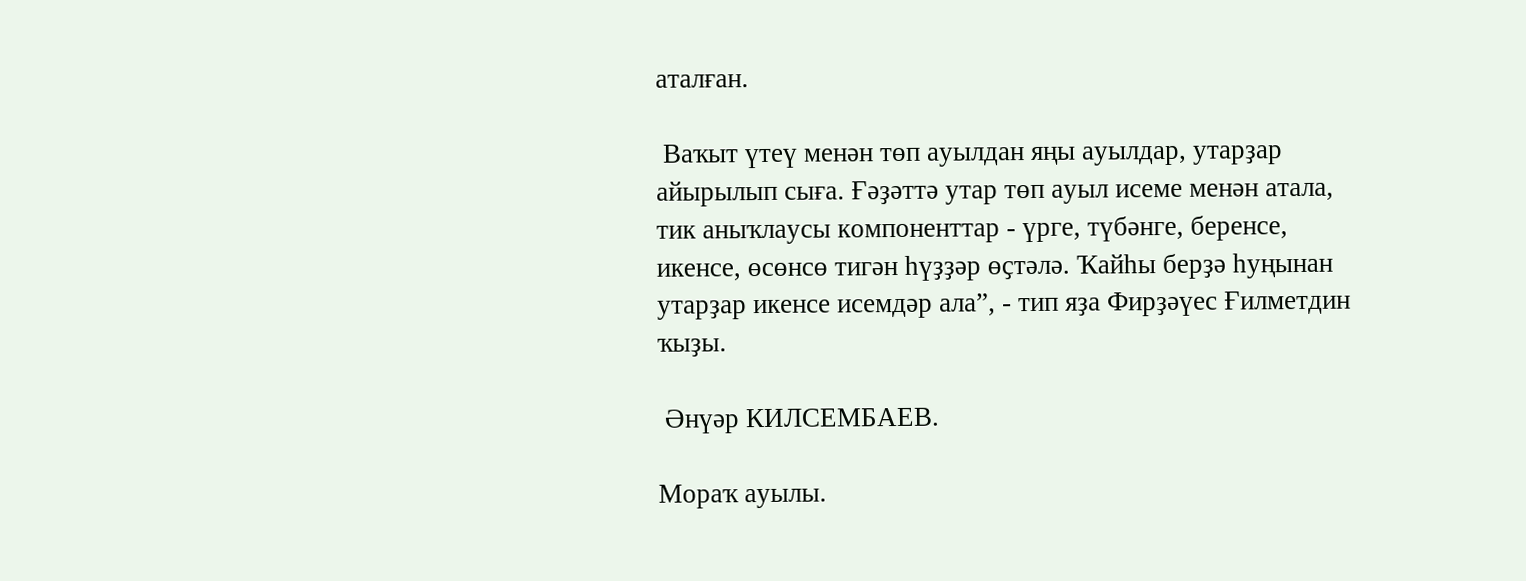аталған.

 Ваҡыт үтеү менән төп ауылдан яңы ауылдар, утарҙар айырылып сыға. Ғәҙәттә утар төп ауыл исеме менән атала, тик аныҡлаусы компоненттар - үрге, түбәнге, беренсе, икенсе, өсөнсө тигән һүҙҙәр өҫтәлә. Ҡайһы берҙә һуңынан утарҙар икенсе исемдәр ала”, - тип яҙа Фирҙәүес Ғилметдин ҡыҙы.

 Әнүәр КИЛСЕМБАЕВ.

Мораҡ ауылы.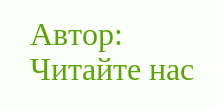Автор:
Читайте нас